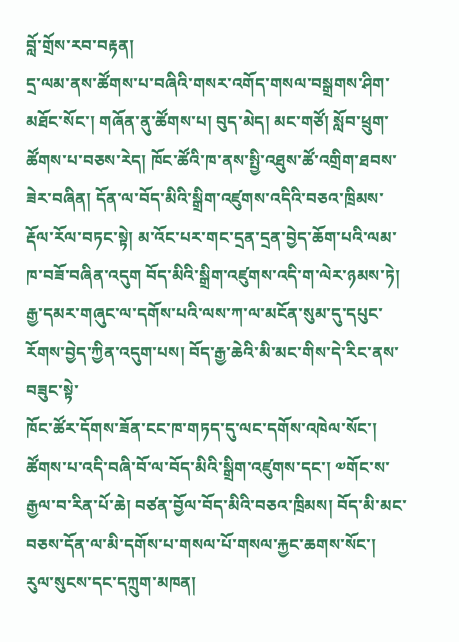བློ་གྲོས་རབ་བརྟན།
དྲ་ལམ་ནས་ཚོགས་པ་བཞིའི་གསར་འགོད་གསལ་བསྒྲགས་ཤིག་མཐོང་སོང་། གཞོན་ནུ་ཚོགས་པ། བུད་མེད། མང་གཙོ། སློབ་ཕྲུག་ཚོགས་པ་བཅས་རེད། ཁོང་ཚོའི་ཁ་ནས་སྤྱི་འཐུས་ཚོ་འགྲིག་ཐབས་ཟེར་བཞིན། དོན་ལ་བོད་མིའི་སྒྲིག་འཛུགས་འདིའི་བཅའ་ཁྲིམས་རྡོལ་རོལ་བཏང་སྟེ། མ་འོང་པར་གང་དྲན་དྲན་བྱེད་ཆོག་པའི་ལམ་ཁ་བཟོ་བཞིན་འདུག བོད་མིའི་སྒྲིག་འཛུགས་འདི་ག་ལེར་ཉམས་ཏེ། རྒྱ་དམར་གཞུང་ལ་དགོས་པའི་ལས་ཀ་ལ་མངོན་སུམ་དུ་དཔུང་རོགས་བྱེད་ཀྱིན་འདུག་པས། བོད་རྒྱ་ཆེའི་མི་མང་གིས་དེ་རིང་ནས་བཟུང་སྟེ་
ཁོང་ཚོར་དོགས་ཟོན་ངང་ཁ་གཏད་དུ་ལང་དགོས་འཁེལ་སོང་།
ཚོགས་པ་འདི་བཞི་བོ་ལ་བོད་མིའི་སྒྲིག་འཛུགས་དང་། ༧གོང་ས་རྒྱལ་བ་རིན་པོ་ཆེ། བཙན་བྱོལ་བོད་མིའི་བཅའ་ཁྲིམས། བོད་མི་མང་བཅས་དོན་ལ་མི་དགོས་པ་གསལ་པོ་གསལ་རྐྱང་ཆགས་སོང་། རུལ་སུངས་དང་དཀྲུག་མཁན།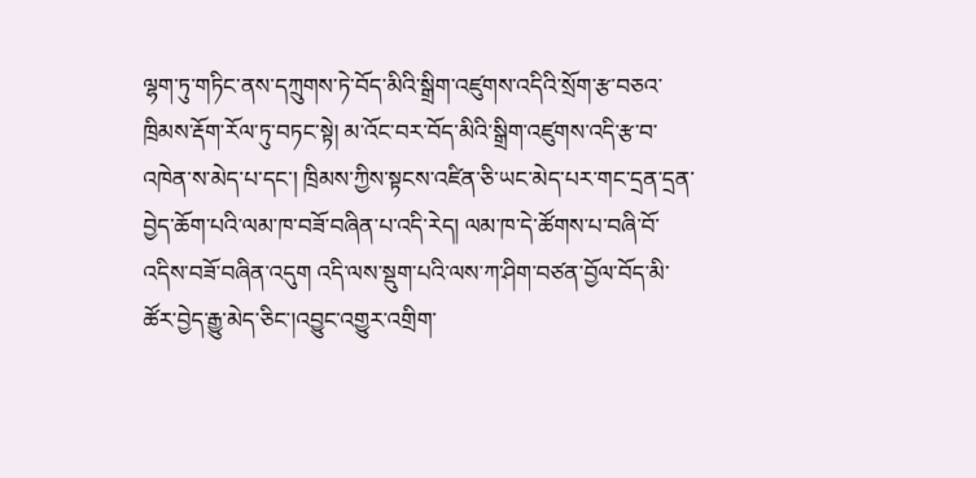ལྷག་ཏུ་གཏིང་ནས་དཀྲུགས་ཏེ་བོད་མིའི་སྒྲིག་འཛུགས་འདིའི་སྲོག་རྩ་བཅའ་ཁྲིམས་རྡོག་རོལ་ཏུ་བཏང་སྟེ། མ་འོང་བར་བོད་མིའི་སྒྲིག་འཛུགས་འདི་རྩ་བ་འཁེན་ས་མེད་པ་དང་། ཁྲིམས་ཀྱིས་སྟངས་འཛིན་ཅི་ཡང་མེད་པར་གང་དྲན་དྲན་བྱེད་ཆོག་པའི་ལམ་ཁ་བཟོ་བཞིན་པ་འདི་རེད། ལམ་ཁ་དེ་ཚོགས་པ་བཞི་བོ་འདིས་བཟོ་བཞིན་འདུག འདི་ལས་སྡུག་པའི་ལས་ཀ་ཤིག་བཙན་བྱོལ་བོད་མི་ཚོར་བྱེད་རྒྱུ་མེད་ཅིང་།འབྱུང་འགྱུར་འགྲིག་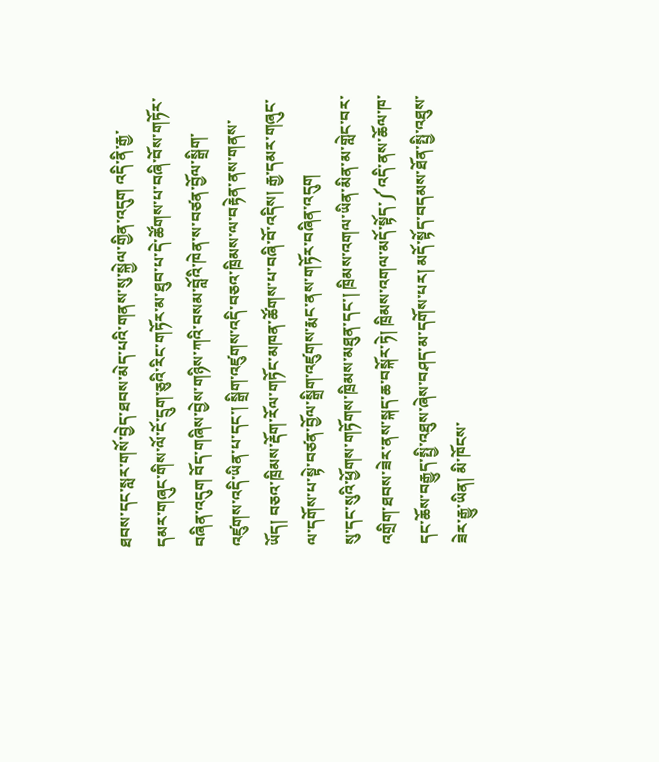ཐབས་དང་སླར་གསོ་བྱེད་ཐབས་མེད་པའི་གནས་སུ་སྐྱེལ་གྱིན་འདུག འདི་ནི་རྒྱ་དམར་གཞུང་གིས་ལོ་ངོ་དྲུག་ཅུའི་རིང་གཏོར་མ་ཐུབ་པ་དེ་ཚོགས་པ་བཞི་བོས་གཏོར་བཞིན་འདུག བོད་གཞིས་བྱེས་གཉིས་ཀའི་བསམ་བློའི་ཁེན་ས་བཙན་བྱོལ་སྒྲིག་འཛུགས་འདི་ཡིན་པ་དང་། སྒྲིག་འཛུགས་འདི་བཅའ་ཁྲིམས་ལ་བརྟེན་ནས་གནས་ཡོད། བཅའ་ཁྲིམས་རྡོག་རོལ་གཏོང་མཁན་ཚོགས་པ་བཞི་བོ་འདིས། རྒྱ་དམར་གཞུང་ལ་དགོས་པ་སྟེ་བཙན་བྱོལ་སྒྲིག་འཛུགས་རྨང་ནས་གཏོར་བཞིན་འདུག
སུ་དང་སུའི་ཕྱོགས་གཏོགས་ཁྲིམས་མཐུན་དང་། ཁྲིམས་འགལ་ཡིན་མིན་མ་གླེང་བར་འགྲིག་ཐབས་ཟེར་ནས་སྐད་ཆ་བསྐོར་ཏེ། ཁྲིམས་འགལ་མདོ་སྟོད་༼འདི་ནས་ཆོལ་ཁ་དང་ཆོས་བརྒྱུད་སྤྱི་འཐུས་ཞེས་བཤད་མ་དགོས་པར། མདོ་སྟོད་བདམས་ཐོན་སྤྱི་འཐུས་ཟེར་རྒྱུ་ཡིན། མི་ཁོངས་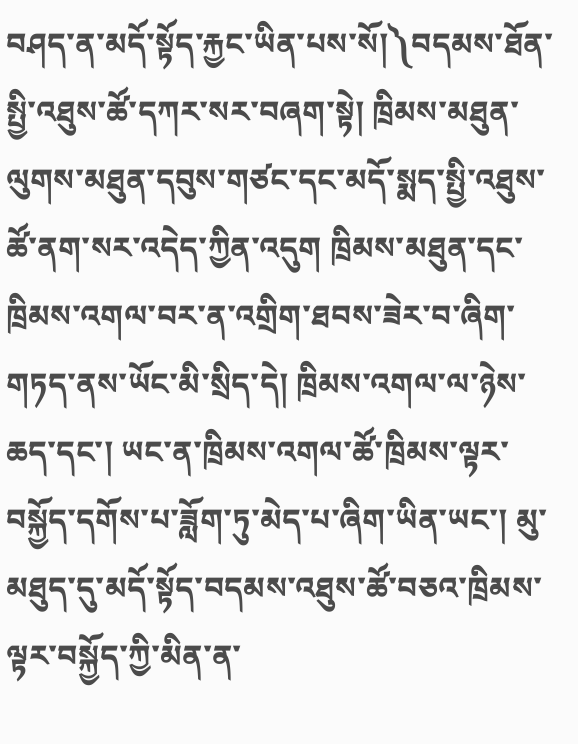བཤད་ན་མདོ་སྟོད་རྐྱང་ཡིན་པས་སོ།༽བདམས་ཐོན་སྤྱི་འཐུས་ཚོ་དཀར་སར་བཞག་སྟེ། ཁྲིམས་མཐུན་ལུགས་མཐུན་དབུས་གཙང་དང་མདོ་སྨད་སྤྱི་འཐུས་ཚོ་ནག་སར་འདེད་ཀྱིན་འདུག ཁྲིམས་མཐུན་དང་ཁྲིམས་འགལ་བར་ན་འགྲིག་ཐབས་ཟེར་བ་ཞིག་གཏད་ནས་ཡོང་མི་སྲིད་དེ། ཁྲིམས་འགལ་ལ་ཉེས་ཆད་དང་། ཡང་ན་ཁྲིམས་འགལ་ཚོ་ཁྲིམས་ལྟར་བསྐྱོད་དགོས་པ་ཟློག་ཏུ་མེད་པ་ཞིག་ཡིན་ཡང་། མུ་མཐུད་དུ་མདོ་སྟོད་བདམས་འཐུས་ཚོ་བཅའ་ཁྲིམས་ལྟར་བསྐྱོད་ཀྱི་མིན་ན་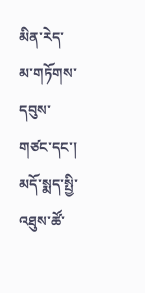མིན་རེད་མ་གཏོགས་དབུས་གཙང་དང་། མདོ་སྨད་སྤྱི་འཐུས་ཚོ་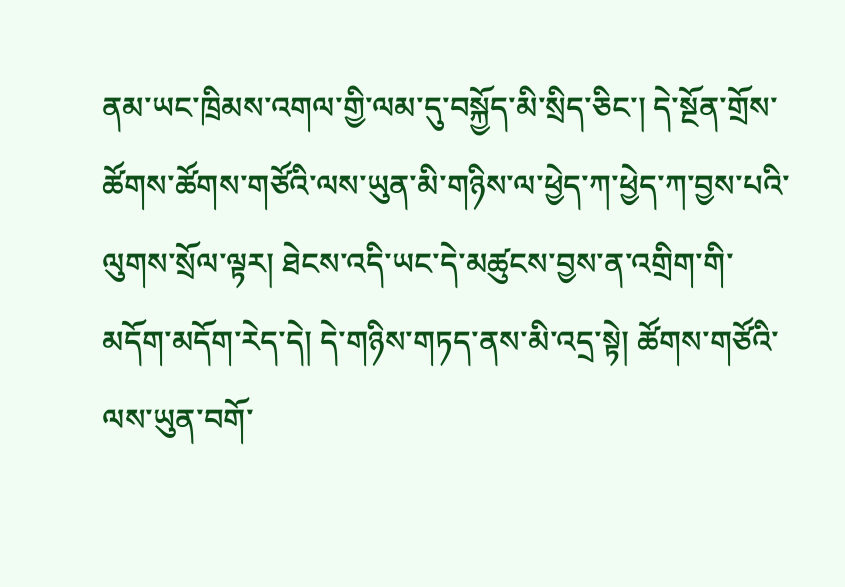ནམ་ཡང་ཁྲིམས་འགལ་གྱི་ལམ་དུ་བསྐྱོད་མི་སྲིད་ཅིང་། དེ་སྔོན་གྲོས་ཚོགས་ཚོགས་གཙོའི་ལས་ཡུན་མི་གཉིས་ལ་ཕྱེད་ཀ་ཕྱེད་ཀ་བྱས་པའི་ལུགས་སྲོལ་ལྟར། ཐེངས་འདི་ཡང་དེ་མཚུངས་བྱས་ན་འགྲིག་གི་མདོག་མདོག་རེད་དེ། དེ་གཉིས་གཏད་ནས་མི་འདྲ་སྟེ། ཚོགས་གཙོའི་ལས་ཡུན་བགོ་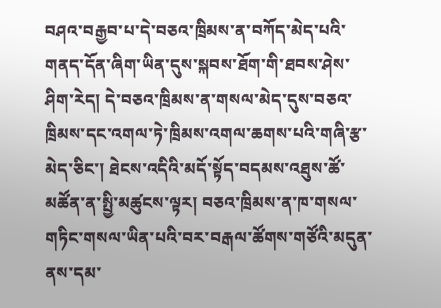བཤའ་བརྒྱབ་པ་དེ་བཅའ་ཁྲིམས་ན་བཀོད་མེད་པའི་གནད་དོན་ཞིག་ཡིན་དུས་སྐབས་ཐོག་གི་ཐབས་ཤེས་ཤིག་རེད། དེ་བཅའ་ཁྲིམས་ན་གསལ་མེད་དུས་བཅའ་ཁྲིམས་དང་འགལ་ཏེ་ཁྲིམས་འགལ་ཆགས་པའི་གཞི་རྩ་མེད་ཅིང་། ཐེངས་འདིའི་མདོ་སྟོད་བདམས་འཐུས་ཚོ་མཚོན་ན་སྤྱི་མཚུངས་ལྟར། བཅའ་ཁྲིམས་ན་ཁ་གསལ་གཏིང་གསལ་ཡིན་པའི་བར་བརྒལ་ཚོགས་གཙོའི་མདུན་ནས་དམ་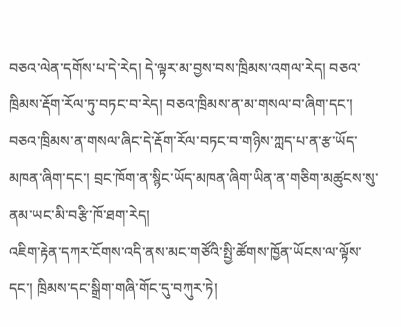བཅའ་ལེན་དགོས་པ་དེ་རེད། དེ་ལྟར་མ་བྱས་བས་ཁྲིམས་འགལ་རེད། བཅའ་ཁྲིམས་རྡོག་རོལ་ཏུ་བཏང་བ་རེད། བཅའ་ཁྲིམས་ན་མ་གསལ་བ་ཞིག་དང་། བཅའ་ཁྲིམས་ན་གསལ་ཞིང་དེ་རྡོག་རོལ་བཏང་བ་གཉིས་ཀླད་པ་ན་རྩ་ཡོད་མཁན་ཞིག་དང་། བྲང་ཁོག་ན་སྙིང་ཡོད་མཁན་ཞིག་ཡིན་ན་གཅིག་མཚུངས་སུ་ནམ་ཡང་མི་བརྩི་ཁོ་ཐག་རེད།
འཇིག་རྟེན་དཀར་ངོགས་འདི་ནས་མང་གཙོའི་སྤྱི་ཚོགས་ཁྱོན་ཡོངས་ལ་ལྟོས་དང་། ཁྲིམས་དང་སྒྲིག་གཞི་གོང་དུ་བཀུར་ཏེ།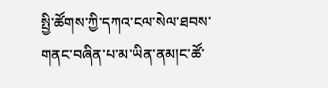སྤྱི་ཚོགས་ཀྱི་དཀའ་ངལ་སེལ་ཐབས་གནང་བཞིན་པ་མ་ཡིན་ནམ།ང་ཚོ་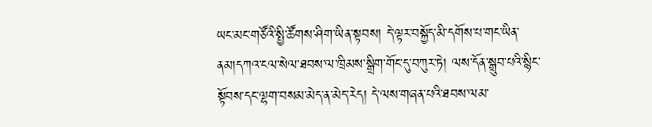ཡང་མང་གཙོའི་སྤྱི་ཚོགས་ཤིག་ཡིན་སྟབས། དེ་ལྟར་བསྐྱོད་མི་དགོས་པ་གང་ཡིན་ནམ།དཀའ་ངལ་སེལ་ཐབས་ལ་ཁྲིམས་སྒྲིག་གོང་དུ་བཀུར་ཏེ། ལས་དོན་སྒྲུབ་པའི་སྙིང་སྟོབས་དང་ལྷག་བསམ་མེད་ན་མེད་རེད། དེ་ལས་གཞན་པའི་ཐབས་ལམ་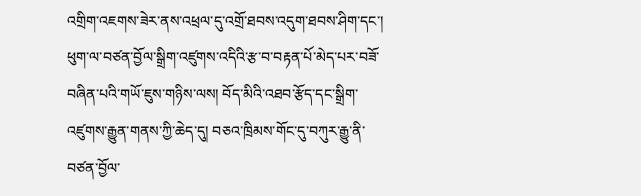འགྲིག་འཇགས་ཟེར་ནས་འཕྲལ་དུ་འགྲོ་ཐབས་འདུག་ཐབས་ཤིག་དང་། ཕུག་ལ་བཙན་བྱོལ་སྒྲིག་འཛུགས་འདིའི་རྩ་བ་བརྟན་པོ་མེད་པར་བཟོ་བཞིན་པའི་གཡོ་ཇུས་གཉིས་ལས། བོད་མིའི་འཐབ་རྩོད་དང་སྒྲིག་འཛུགས་རྒྱུན་གནས་ཀྱི་ཆེད་དུ། བཅའ་ཁྲིམས་གོང་དུ་བཀུར་རྒྱུ་ནི་བཙན་བྱོལ་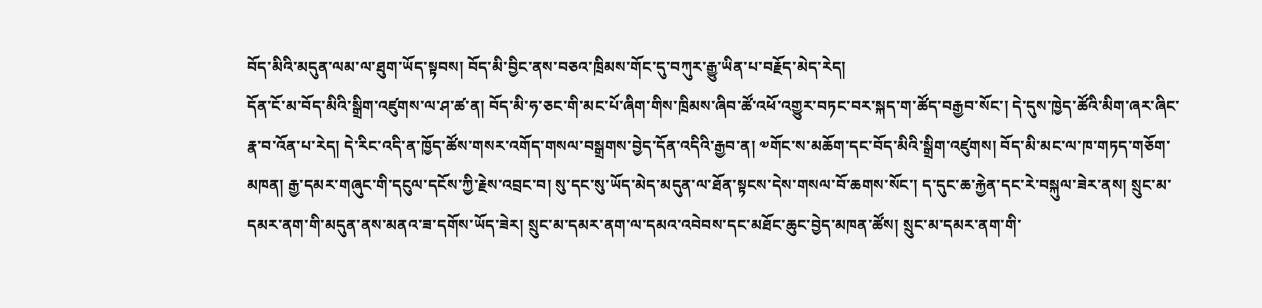བོད་མིའི་མདུན་ལམ་ལ་ཐུག་ཡོད་སྟབས། བོད་མི་བྱིང་ནས་བཅའ་ཁྲིམས་གོང་དུ་བཀུར་རྒྱུ་ཡིན་པ་བརྗོད་མེད་རེད།
དོན་ངོ་མ་བོད་མིའི་སྒྲིག་འཛུགས་ལ་ཤ་ཚ་ན། བོད་མི་ཧ་ཅང་གི་མང་པོ་ཞིག་གིས་ཁྲིམས་ཞིབ་ཚོ་འཕོ་འགྱུར་བཏང་བར་སྐད་ག་ཚོད་བརྒྱབ་སོང་། དེ་དུས་ཁྱེད་ཚོའི་མིག་ཞར་ཞིང་རྣ་བ་འོན་པ་རེད། དེ་རིང་འདི་ན་ཁྱོད་ཚོས་གསར་འགོད་གསལ་བསྒྲགས་བྱེད་དོན་འདིའི་རྒྱབ་ན། ༧གོང་ས་མཆོག་དང་བོད་མིའི་སྒྲིག་འཛུགས། བོད་མི་མང་ལ་ཁ་གཏད་གཅོག་མཁན། རྒྱ་དམར་གཞུང་གི་དངུལ་དངོས་ཀྱི་རྗེས་འབྲང་བ། སུ་དང་སུ་ཡོད་མེད་མདུན་ལ་ཐོན་སྟངས་དེས་གསལ་བོ་ཆགས་སོང་། ད་དུང་ཆ་རྐྱེན་དང་རེ་བསྐུལ་ཟེར་ནས། སྲུང་མ་དམར་ནག་གི་མདུན་ནས་མནའ་ཟ་དགོས་ཡོད་ཟེར། སྲུང་མ་དམར་ནག་ལ་དམའ་འབེབས་དང་མཐོང་ཆུང་བྱེད་མཁན་ཚོས། སྲུང་མ་དམར་ནག་གི་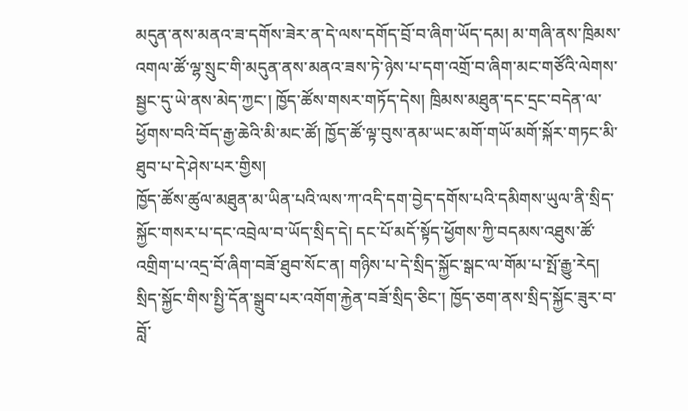མདུན་ནས་མནའ་ཟ་དགོས་ཟེར་ན་དེ་ལས་དགོད་བྲོ་བ་ཞིག་ཡོད་དམ། མ་གཞི་ནས་ཁྲིམས་འགལ་ཚོ་ལྷ་སྲུང་གི་མདུན་ནས་མནའ་ཟས་ཏེ་ཉེས་པ་དག་འགྲོ་བ་ཞིག་མང་གཙོའི་ལེགས་སྦྱང་དུ་ཡེ་ནས་མེད་ཀྱང་། ཁྱོད་ཚོས་གསར་གཏོད་དེས། ཁྲིམས་མཐུན་དང་དྲང་བདེན་ལ་ཕྱོགས་བའི་བོད་རྒྱ་ཆེའི་མི་མང་ཚོ། ཁྱོད་ཚོ་ལྟ་བུས་ནམ་ཡང་མགོ་གཡོ་མགོ་སྐོར་གཏང་མི་ཐུབ་པ་དེ་ཤེས་པར་གྱིས།
ཁྱོད་ཚོས་ཚུལ་མཐུན་མ་ཡིན་པའི་ལས་ཀ་འདི་དག་བྱེད་དགོས་པའི་དམིགས་ཡུལ་ནི་སྲིད་སྐྱོང་གསར་པ་དང་འབྲེལ་བ་ཡོད་སྲིད་དེ། དང་པོ་མདོ་སྟོད་ཕྱོགས་ཀྱི་བདམས་འཐུས་ཚོ་འགྲིག་པ་འདྲ་བོ་ཞིག་བཟོ་ཐུབ་སོང་ན། གཉིས་པ་དེ་སྲིད་སྐྱོང་སྒང་ལ་གོམ་པ་སྤོ་རྒྱུ་རེད། སྲིད་སྐྱོང་གིས་སྤྱི་དོན་སྒྲུབ་པར་འགོག་རྐྱེན་བཟོ་སྲིད་ཅིང་། ཁྱོད་ཅག་ནས་སྲིད་སྐྱོང་ཟུར་བ་བློ་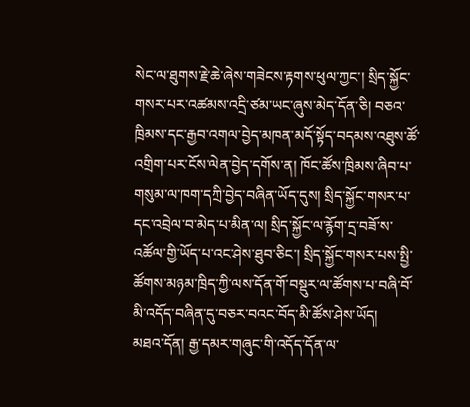སེང་ལ་ཐུགས་རྗེ་ཆེ་ཞེས་གཟེངས་རྟགས་ཕུལ་ཀྱང་། སྲིད་སྐྱོང་གསར་པར་འཚམས་འདྲི་ཙམ་ཡང་ཞུས་མེད་དོན་ཅི། བཅའ་ཁྲིམས་དང་རྒྱབ་འགལ་བྱེད་མཁན་མདོ་སྟོད་བདམས་འཐུས་ཚོ་འགྲིག་པར་ངོས་ལེན་བྱེད་དགོས་ན། ཁོང་ཚོས་ཁྲིམས་ཞིབ་པ་གསུམ་ལ་ཁག་དཀྲི་བྱེད་བཞིན་ཡོད་དུས། སྲིད་སྐྱོང་གསར་པ་དང་འབྲེལ་བ་མེད་པ་མིན་ལ། སྲིད་སྐྱོང་ལ་རྙོག་དྲ་བཟོ་ས་འཚོལ་གྱི་ཡོད་པ་འང་ཤེས་ཐུབ་ཅིང་། སྲིད་སྐྱོང་གསར་པས་སྤྱི་ཚོགས་མཉམ་ཁྲིད་ཀྱི་ལས་དོན་གོ་བསྡུར་ལ་ཚོགས་པ་བཞི་བོ་མི་འདོད་བཞིན་དུ་བཅར་བའང་བོད་མི་ཚོས་ཤེས་ཡོད།
མཐའ་དོན། རྒྱ་དམར་གཞུང་གི་འདོད་དོན་ལ་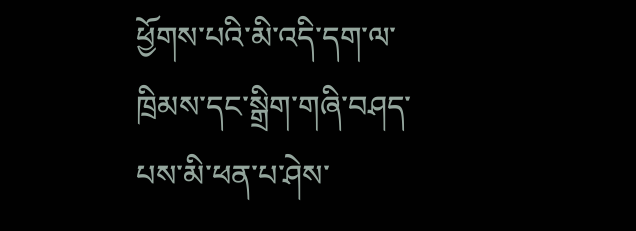ཕྱོགས་པའི་མི་འདི་དག་ལ་ཁྲིམས་དང་སྒྲིག་གཞི་བཤད་པས་མི་ཕན་པ་ཤེས་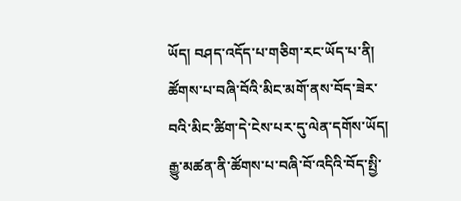ཡོད། བཤད་འདོད་པ་གཅིག་རང་ཡོད་པ་ནི། ཚོགས་པ་བཞི་བོའི་མིང་མགོ་ནས་བོད་ཟེར་བའི་མིང་ཚིག་དེ་ངེས་པར་དུ་ལེན་དགོས་ཡོད། རྒྱུ་མཚན་ནི་ཚོགས་པ་བཞི་བོ་འདིའི་བོད་སྤྱི་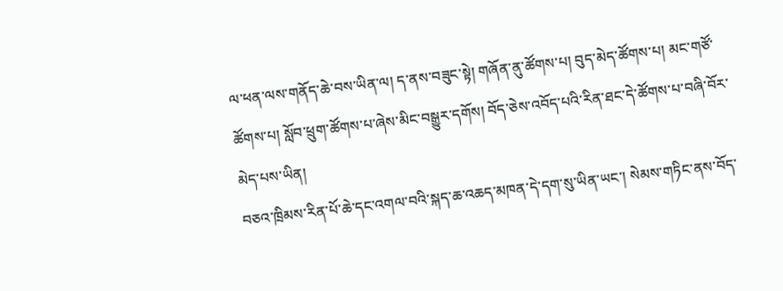ལ་ཕན་ལས་གནོད་ཆེ་བས་ཡིན་ལ། ད་ནས་བཟུང་སྟེ། གཞོན་ནུ་ཚོགས་པ། བུད་མེད་ཚོགས་པ། མང་གཙོ་ཚོགས་པ། སློབ་ཕྲུག་ཚོགས་པ་ཞེས་མིང་བསྒྱུར་དགོས། བོད་ཅེས་འབོད་པའི་རིན་ཐང་དེ་ཚོགས་པ་བཞི་བོར་མེད་པས་ཡིན།
བཅའ་ཁྲིམས་རིན་པོ་ཆེ་དང་འགལ་བའི་སྐད་ཆ་འཆད་མཁན་དེ་དག་སུ་ཡིན་ཡང་། སེམས་གཏིང་ནས་བོད་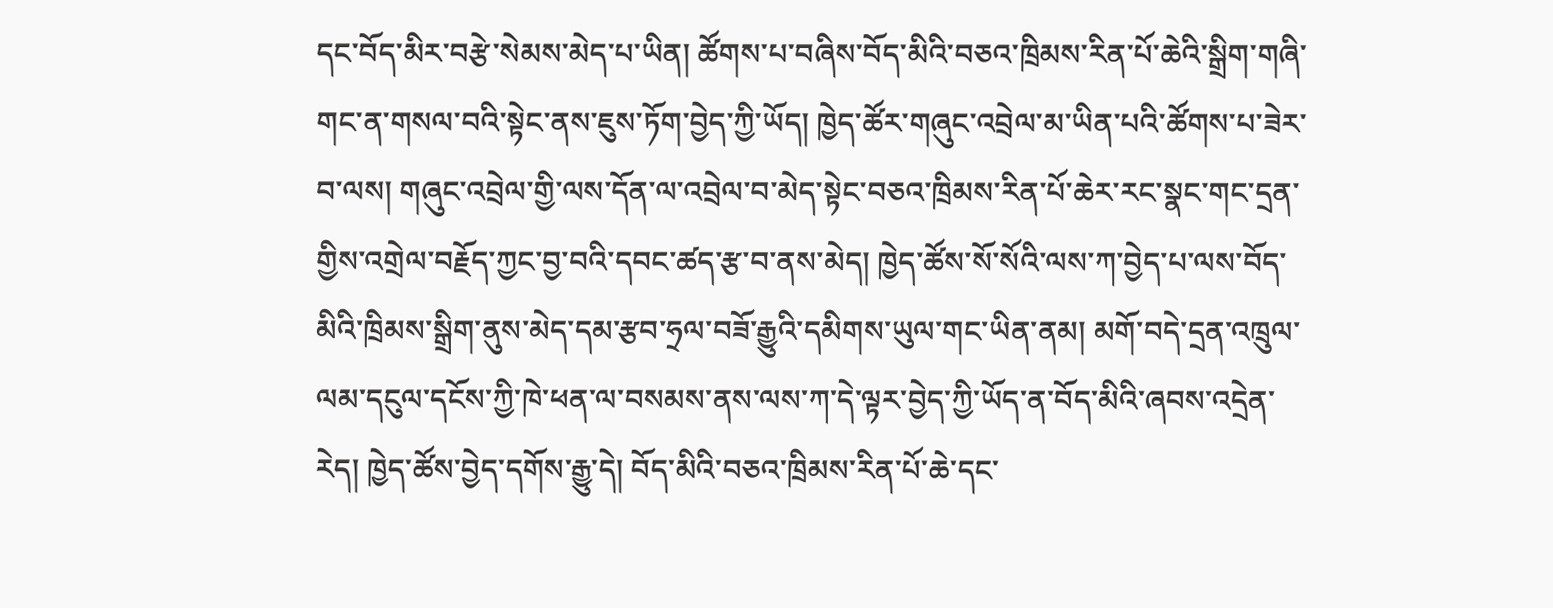དང་བོད་མིར་བརྩེ་སེམས་མེད་པ་ཡིན། ཚོགས་པ་བཞིས་བོད་མིའི་བཅའ་ཁྲིམས་རིན་པོ་ཆེའི་སྒྲིག་གཞི་གང་ན་གསལ་བའི་སྟེང་ནས་ཇུས་ཏོག་བྱེད་ཀྱི་ཡོད། ཁྱེད་ཚོར་གཞུང་འབྲེལ་མ་ཡིན་པའི་ཚོགས་པ་ཟེར་བ་ལས། གཞུང་འབྲེལ་གྱི་ལས་དོན་ལ་འབྲེལ་བ་མེད་སྟེང་བཅའ་ཁྲིམས་རིན་པོ་ཆེར་རང་སྣང་གང་དྲན་གྱིས་འགྲེལ་བརྗོད་ཀྱང་བྱ་བའི་དབང་ཚད་རྩ་བ་ནས་མེད། ཁྱེད་ཚོས་སོ་སོའི་ལས་ཀ་བྱེད་པ་ལས་བོད་མིའི་ཁྲིམས་སྒྲིག་ནུས་མེད་དམ་རྩབ་ཧྲལ་བཟོ་རྒྱུའི་དམིགས་ཡུལ་གང་ཡིན་ནམ། མགོ་བདེ་དྲན་འཁྲུལ་ལམ་དངུལ་དངོས་ཀྱི་ཁེ་ཕན་ལ་བསམས་ནས་ལས་ཀ་དེ་ལྟར་བྱེད་ཀྱི་ཡོད་ན་བོད་མིའི་ཞབས་འདྲེན་རེད། ཁྱེད་ཚོས་བྱེད་དགོས་རྒྱུ་དེ། བོད་མིའི་བཅའ་ཁྲིམས་རིན་པོ་ཆེ་དང་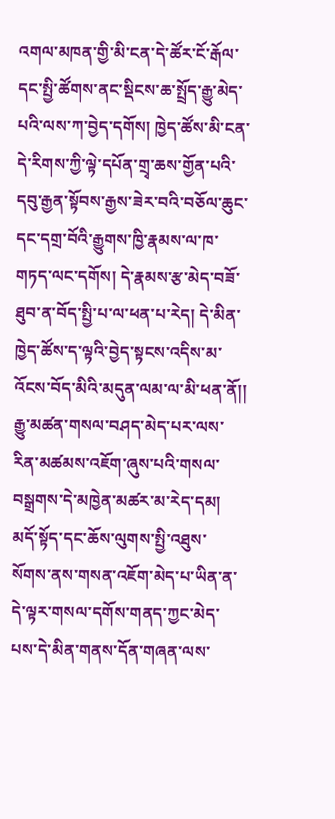འགལ་མཁན་གྱི་མི་ངན་དེ་ཚོར་ངོ་རྒོལ་དང་སྤྱི་ཚོགས་ནང་སྡིངས་ཆ་སྤྲོད་རྒྱུ་མེད་པའི་ལས་ཀ་བྱེད་དགོས། ཁྱེད་ཚོས་མི་ངན་དེ་རིགས་ཀྱི་ལྟེ་དཔོན་གྲྭ་ཆས་གྱོན་པའི་དབུ་རྒྱན་སྟོབས་རྒྱས་ཟེར་བའི་བཅོལ་ཆུང་དང་དགྲ་བོའི་རྒྱུགས་ཁྱི་རྣམས་ལ་ཁ་གཏད་ལང་དགོས། དེ་རྣམས་རྩ་མེད་བཟོ་ཐུབ་ན་བོད་སྤྱི་པ་ལ་ཕན་པ་རེད། དེ་མིན་ཁྱེད་ཚོས་ད་ལྟའི་བྱེད་སྟངས་འདིས་མ་འོངས་བོད་མིའི་མདུན་ལམ་ལ་མི་ཕན་ནོ།།
རྒྱུ་མཚན་གསལ་བཤད་མེད་པར་ལས་རིན་མཚམས་འཇོག་ཞུས་པའི་གསལ་བསྒྲགས་དེ་མཁྱེན་མཚར་མ་རེད་དམ།
མདོ་སྟོད་དང་ཆོས་ལུགས་སྤྱི་འཐུས་སོགས་ནས་གསན་འཇོག་མེད་པ་ཡིན་ན་དེ་ལྟར་གསལ་དགོས་གནད་ཀྱང་མེད་པས་དེ་མིན་གནས་དོན་གཞན་ལས་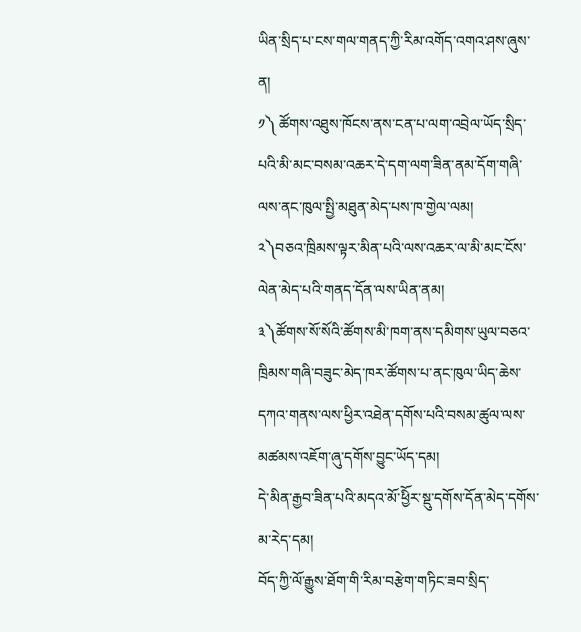ཡིན་སྲིད་པ་ངས་གལ་གནད་ཀྱི་རིམ་འགོད་འགའ་ཤས་ཞུས་ན།
༡༽ ཚོགས་འཐུས་ཁོངས་ནས་ངན་པ་ལག་འབྲེལ་ཡོད་སྲིད་པའི་མི་མང་བསམ་འཆར་དེ་དག་ལག་ཟིན་ནམ་དོག་གཞི་ལས་ནང་ཁུལ་སྤྱི་མཐུན་མེད་པས་ཁ་གྱེལ་ལམ།
༢༽བཅའ་ཁྲིམས་ལྟར་མིན་པའི་ལས་འཆར་ལ་མི་མང་ངོས་ལེན་མེད་པའི་གནད་དོན་ལས་ཡིན་ནམ།
༣༽ཚོགས་སོ་སོའི་ཚོགས་མི་ཁག་ནས་དམིགས་ཡུལ་བཅའ་ཁྲིམས་གཞི་བཟུང་མེད་ཁར་ཚོགས་པ་ནང་ཁུལ་ཡིད་ཆེས་དཀའ་གནས་ལས་ཕྱིར་འཐེན་དགོས་པའི་བསམ་ཚུལ་ལས་མཚམས་འཇོག་ཞུ་དགོས་བྱུང་ཡོད་དམ།
དེ་མིན་རྒྱབ་ཟིན་པའི་མདའ་མོ་ཕྱིོར་སྡུ་དགོས་དོན་མེད་དགོས་མ་རེད་དམ།
བོད་ཀྱི་ལོ་རྒྱུས་ཐོག་གི་རིམ་བརྩེག་གཏིང་ཟབ་སྲིད་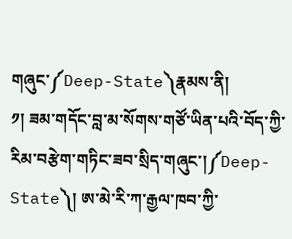གཞུང་༼Deep-State༽རྣམས་ནི།
༡། ཟམ་གདོང་བླ་མ་སོགས་གཙོ་ཡིན་པའི་བོད་ཀྱི་རིམ་བརྩེག་གཏིང་ཟབ་སྲིད་གཞུང་།༼Deep-State༽། ཨ་མེ་རི་ཀ་རྒྱལ་ཁབ་ཀྱི་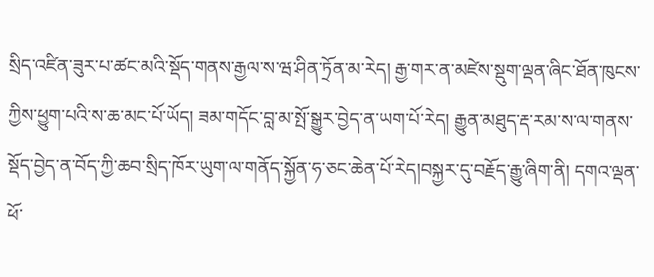སྲིད་འཛིན་ཟུར་པ་ཚང་མའི་སྡོད་གནས་རྒྱལ་ས་ཝ་ཤིན་ཏྲོན་མ་རེད། རྒྱ་གར་ན་མཛེས་སྡུག་ལྡན་ཞིང་ཐོན་ཁུངས་ཀྱིས་ཕྱུག་པའི་ས་ཆ་མང་པོ་ཡོད། ཟམ་གདོང་བླ་མ་སྤོ་སྒྱུར་བྱེད་ན་ཡག་པོ་རེད། རྒྱུན་མཐུད་རྡ་རམ་ས་ལ་གནས་སྡོད་བྱེད་ན་བོད་ཀྱི་ཆབ་སྲིད་ཁོར་ཡུག་ལ་གནོད་སྐྱོན་ཧ་ཅང་ཆེན་པོ་རེད།བསྐྱར་དུ་བརྗོད་རྒྱུ་ཞིག་ནི། དགའ་ལྡན་ཕོ་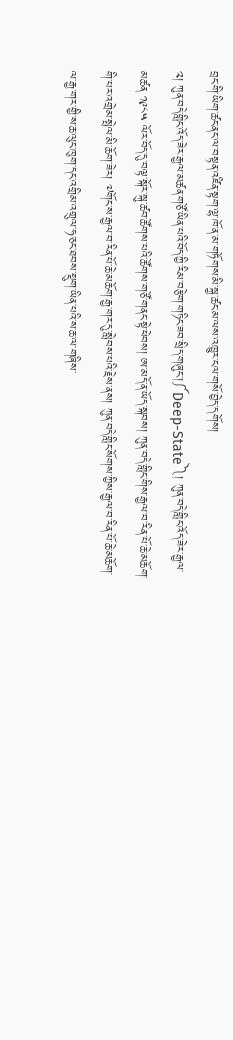བྲང་གི་ཡིག་ཚང་ནང་ལ་བསྟན་འཛིན་སྟག་ལྷ་ཁོ་ན་མ་གཏོགས་མི་སྐྱ་ཚང་མ་ལས་འཁྱུར་ངལ་གསོ་བྱེད་དགོས།
༢། ཀུན་བདེ་གླིང་འོད་ཟེར་རྒྱལ་མཚན་གཙོ་ཡིན་པའི་བོད་ཀྱི་རིམ་བརྩེག་གཏིང་ཟབ་སྲིད་གཞུང་།༼Deep-State༽། ཀུན་བདེ་གླིང་འོད་ཟེར་རྒྱལ་མཚན ༡༩༨༥ ལོར་བོད་དུ་བལྟ་སྐོར་སྐུ་ཚབ་ཚོགས་པའི་ཚོགས་གཙོ་གནང་སྟེ་ཕེབས། ཨ་མདོ་ན་ཡོད་སྐབས། ཀུན་བདེ་གླིང་གིས་རྒྱལ་བ་རིན་པོ་ཆེ་མཆོག་གི་པར་འགྲེམ་སྤེལ་མི་ཆོག་ཟེར། ༧གོང་ས་རྒྱལ་བ་རིན་པོ་ཆེ་མཆོག་རྒྱ་གར་དུ་སླེབས་པའི་རྗེས་ནས། ཀུན་བདེ་གླིང་སོགས་ཀྱིས་རྒྱལ་བ་རིན་པོ་ཆེ་མཆོག་ལ་རྒྱ་གར་གྱི་ས་ཆ་ལུང་ཁུག་དང་འགྲིམ་འགྲུལ་ཧ་ཅང་ཐབས་སྡུག་ཡིན་པའི་ས་ཆ་ལ་གཞིས་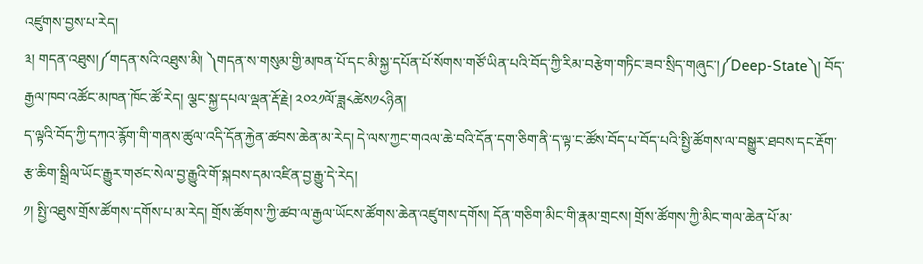འཛུགས་བྱས་པ་རེད།
༣། གདན་འཐུས།༼གདན་སའི་འཐུས་མི། ༽གདན་ས་གསུམ་གྱི་མཁན་པོ་དང་མི་སྐྱ་དཔོན་པོ་སོགས་གཙོ་ཡིན་པའི་བོད་ཀྱི་རིམ་བརྩེག་གཏིང་ཟབ་སྲིད་གཞུང་།༼Deep-State༽། བོད་རྒྱལ་ཁབ་འཚོང་མཁན་ཁོང་ཚོ་རེད། ལྕང་སྐྱ་དཔལ་ལྡན་རྡོ་རྗེ། ༢༠༢༡ལོ་ཟླ༨ཚེས༡༨ཉིན།
ད་ལྟའི་བོད་ཀྱི་དཀའ་རྙོག་གི་གནས་ཚུལ་འདི་དོན་རྐྱེན་ཚབས་ཆེན་མ་རེད། དེ་ལས་ཀྱང་གའལ་ཆེ་བའི་དོན་དག་ཅིག་ནི་ད་ལྟ་ང་ཚོས་བོད་པ་བོད་པའི་སྤྱི་ཚོགས་ལ་བསྒྱུར་ཐབས་དང་རྡོག་རྩ་ཆིག་སྒྲིལ་ཡོང་རྒྱུར་གཙང་སེལ་བྱ་རྒྱུའི་གོ་སྐབས་དམ་འཛིན་བྱ་རྒྱུ་དེ་རེད།
༡། སྤྱི་འཐུས་གྲོས་ཚོགས་དགོས་པ་མ་རེད། གྲོས་ཚོགས་ཀྱི་ཚབ་ལ་རྒྱལ་ཡོངས་ཚོགས་ཆེན་འཛུགས་དགོས། དོན་གཅིག་མིང་གི་རྣམ་གྲངས། གྲོས་ཚོགས་ཀྱི་མིང་གལ་ཆེན་པོ་མ་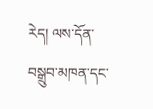རེད། ལས་དོན་བསྒྲུབ་མཁན་དང་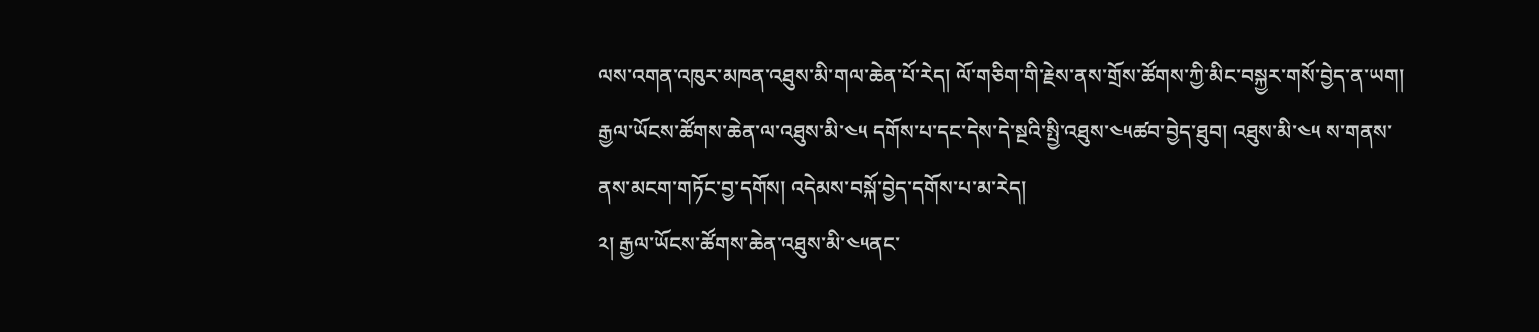ལས་འགན་འཁུར་མཁན་འཐུས་མི་གལ་ཆེན་པོ་རེད། ལོ་གཅིག་གི་རྗེས་ནས་གྲོས་ཚོགས་ཀྱི་མིང་བསྐྱར་གསོ་བྱེད་ན་ཡག།
རྒྱལ་ཡོངས་ཚོགས་ཆེན་ལ་འཐུས་མི་༤༥ དགོས་པ་དང་དེས་དེ་སྔའི་སྤྱི་འཐུས་༤༥ཚབ་བྱེད་ཐུབ། འཐུས་མི་༤༥ ས་གནས་ནས་མངག་གཏོང་བྱ་དགོས། འདེམས་བསྐོ་བྱེད་དགོས་པ་མ་རེད།
༢། རྒྱལ་ཡོངས་ཚོགས་ཆེན་འཐུས་མི་༤༥ནང་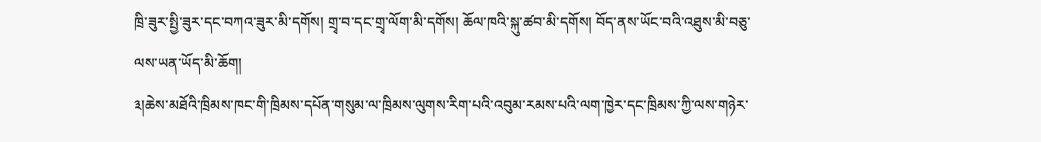ཁྲི་ཟུར་སྤྱི་ཟུར་དང་བཀའ་ཟུར་མི་དགོས། གྲྭ་བ་དང་གྲྭ་ལོག་མི་དགོས། ཆོལ་ཁའི་སྐུ་ཚབ་མི་དགོས། བོད་ནས་ཡོང་བའི་འཐུས་མི་བཅུ་ལས་ཡན་ཡོད་མི་ཆོག།
༣།ཆེས་མཐོའི་ཁྲིམས་ཁང་གི་ཁྲིམས་དཔོན་གསུམ་ལ་ཁྲིམས་ལུགས་རིག་པའི་འབུམ་རམས་པའི་ལག་ཁྱེར་དང་ཁྲིམས་ཀྱི་ལས་གཉེར་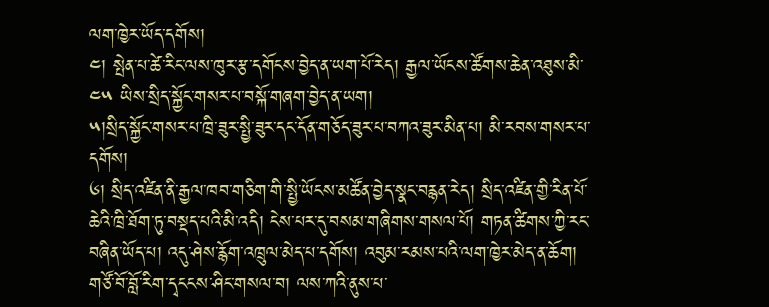ལག་ཁྱེར་ཡོད་དགོས།
༤། སྤེན་པ་ཚེ་རིང་ལས་ཁུར་རྩ་དགོངས་བྱེད་ན་ཡག་པོ་རེད། རྒྱལ་ཡོངས་ཚོགས་ཆེན་འཐུས་མི་༤༥ ཡིས་སྲིད་སྐྱོང་གསར་པ་བསྐོ་གཞག་བྱེད་ན་ཡག།
༥།སྲིད་སྐྱོང་གསར་པ་ཁྲི་ཟུར་སྤྱི་ཟུར་དང་དོན་གཅོད་ཟུར་པ་བཀའ་ཟུར་མིན་པ། མི་རབས་གསར་པ་དགོས།
༦། སྲིད་འཛིན་ནི་རྒྱལ་ཁབ་གཅིག་གི་སྤྱི་ཡོངས་མཚོན་བྱེད་སྣང་བརྙན་རེད། སྲིད་འཛིན་གྱི་རིན་པོ་ཆེའི་ཁྲི་ཐོག་ཏུ་བསྡད་པའི་མི་འདི། ངེས་པར་དུ་བསམ་གཞིགས་གསལ་པོ། གཏན་ཚིགས་ཀྱི་རང་བཞིན་ཡོད་པ། འདུ་ཤེས་རྙོག་འཁྲུལ་མེད་པ་དགོས། འབུམ་རམས་པའི་ལག་ཁྱེར་མེད་ན་ཆོག། གཙོ་བོ་བློ་རིག་དྭངངས་ཤིང་གསལ་བ། ལས་ཀའི་ནུས་པ་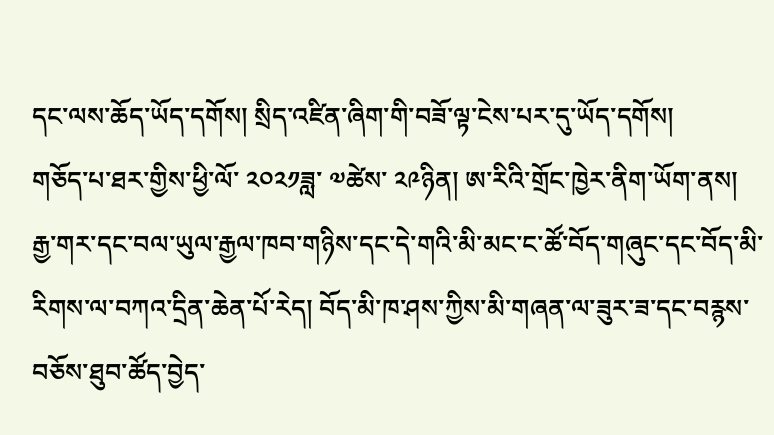དང་ལས་ཆོད་ཡོད་དགོས། སྲིད་འཛིན་ཞིག་གི་བཟོ་ལྟ་ངེས་པར་དུ་ཡོད་དགོས།
གཅོད་པ་ཐར་གྱིས་ཕྱི་ལོ་ ༢༠༢༡ཟླ་ ༧ཚེས་ ༢༩ཉིན། ཨ་རིའི་གྲོང་ཁྱེར་ནིག་ཡོག་ནས།
རྒྱ་གར་དང་བལ་ཡུལ་རྒྱལ་ཁབ་གཉིས་དང་དེ་གའི་མི་མང་ང་ཚོ་བོད་གཞུང་དང་བོད་མི་རིགས་ལ་བཀའ་དྲིན་ཆེན་པོ་རེད། བོད་མི་ཁ་ཤས་ཀྱིས་མི་གཞན་ལ་ཟུར་ཟ་དང་བརྙས་བཅོས་ཐུབ་ཚོད་བྱེད་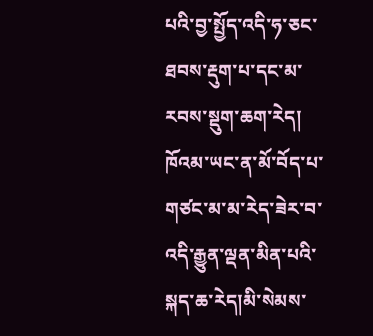པའི་བྱ་སྤྱོད་འདི་ཧ་ཅང་ཐབས་རྡུག་པ་དང་མ་རབས་སྡུག་ཆག་རེད། ཁོའམ་ཡང་ན་མོ་བོད་པ་གཙང་མ་མ་རེད་ཟེར་བ་འདི་རྒྱུན་ལྡན་མིན་པའི་སྐད་ཆ་རེད།མི་སེམས་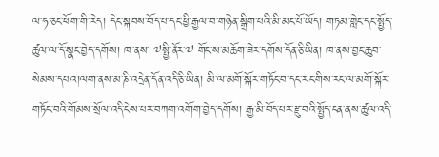ལ་ཧ་ཅང་ཕོག་གི་རེད། དེང་སྐབས་བོད་པ་དང་ཕྱི་རྒྱལ་བ་གཉེན་སྒྲིག་པའི་མི་མང་པོ་ཡོད། གཏམ་གླེང་དང་སྤྱོད་ཚུལ་ལ་དོ་སྣང་བྱེད་དགོས། ཁ་ནས་ ༧སྤྱི་ནོར་༧ གོང་ས་མཆོག་ཟེར་དགོས་དོན་ཅི་ཡིན། ཁ་ནས་བྱང་ཆུབ་སེམས་དཔའ།ལག་ནས་མ་ཎི་འདྲེན་དོན་འདི་ཅི་ཡིན། མི་ལ་མགོ་སྐོར་གཏོང་བ་དང་རང་གིས་རང་ལ་མགོ་སྐོར་གཏོང་བའི་གོམས་སྲོལ་འདི་ངེས་པར་བཀག་འགོག་བྱེད་དགོས། རྒྱ་མི་བོད་པར་རྫུ་བའི་སྤྱོད་ངན་ནས་ཚུལ་འདི་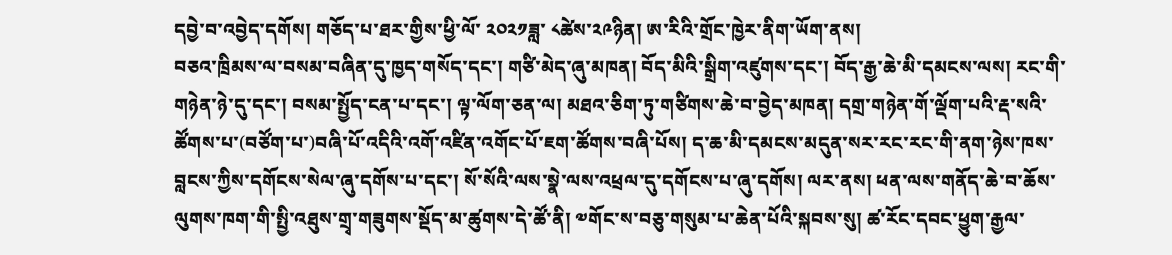དབྱེ་བ་འབྱེད་དགོས། གཅོད་པ་ཐར་གྱིས་ཕྱི་ལོ་ ༢༠༢༡ཟླ་ ༨ཚེས་༢༩ཉིན། ཨ་རིའི་གྲོང་ཁྱེར་ནིག་ཡོག་ནས།
བཅའ་ཁྲིམས་ལ་བསམ་བཞིན་དུ་ཁྱད་གསོད་དང་། གཙི་མེད་ཞུ་མཁན། བོད་མིའི་སྒྲིག་འཛུགས་དང་། བོད་རྒྱ་ཆེ་མི་དམངས་ལས། རང་གི་གཉེན་ཉེ་དུ་དང་། བསམ་སྤྱོད་ངན་པ་དང་། ལྟ་ལོག་ཅན་ལ། མཐའ་ཅིག་ཏུ་གཙིགས་ཆེ་བ་བྱེད་མཁན། དགྲ་གཉེན་གོ་ལྡོག་པའི་རྡ་སའི་ཚོགས་པ་(བཙོག་པ་)བཞི་པོ་འདིའི་འགོ་འཛིན་འགོང་པོ་ཇག་ཚོགས་བཞི་པོས། ད་ཆ་མི་དམངས་མདུན་སར་རང་རང་གི་ནག་ཉེས་ཁས་བླངས་ཀྱིས་དགོངས་སེལ་ཞུ་དགོས་པ་དང་། སོ་སོའི་ལས་སྣེ་ལས་འཕྲལ་དུ་དགོངས་པ་ཞུ་དགོས། ལར་ནས། ཕན་ལས་གནོད་ཆེ་བ་ཆོས་ལུགས་ཁག་གི་སྤྱི་འཐུས་གྲྭ་གཟུགས་སྡོད་མ་ཚུགས་དེ་ཚོ་ནི། ༧གོང་ས་བཅུ་གསུམ་པ་ཆེན་པོའི་སྐབས་སུ། ཚ་རོང་དབང་ཕྱུག་རྒྱལ་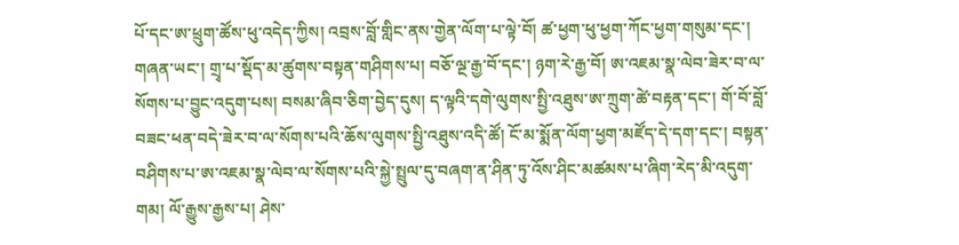པོ་དང་ཨ་ཕྲུག་ཚོས་ཕུ་འདེད་ཀྱིས། འབྲས་བློ་གླིང་ནས་གྱེན་ལོག་པ་ལྟེ་བོ། ཚ་ཕྱག་ཕུ་ཕྱག་ཀོང་ཕྱག་གསུམ་དང་། གཞན་ཡང་། གྲྭ་པ་སྡོད་མ་ཚུགས་བསྟན་གཤིགས་པ། བཅོ་ལྔ་རྒྱ་བོ་དང་། ཉག་རེ་རྒྱ་བོ། ཨ་འཇམ་སྣ་ལེབ་ཟེར་བ་ལ་སོགས་པ་བྱུང་འདུག་པས། བསམ་ཞིབ་ཅིག་བྱེད་དུས། ད་ལྟའི་དགེ་ལུགས་སྤྱི་འཐུས་ཨ་ཀྲུག་ཚེ་བརྟན་དང་། གོ་བོ་བློ་བཟང་ཕན་བདེ་ཟེར་བ་ལ་སོགས་པའི་ཆོས་ལུགས་སྤྱི་འཐུས་འདི་ཚོ། ངོ་མ་སྨོན་ལོག་ཕྱག་མཛོད་དེ་དག་དང་། བསྟན་བཤིགས་པ་ཨ་འཇམ་སྣ་ལེབ་ལ་སོགས་པའི་སྐྱེ་སྤྲུལ་དུ་བཞག་ན་ཤིན་ཏུ་འོས་ཤིང་མཚམས་པ་ཞིག་རེད་མི་འདུག་གམ། ལོ་རྒྱུས་རྒྱས་པ། ཤེས་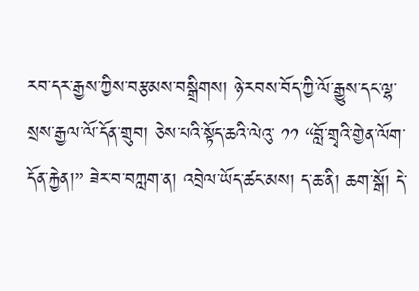རབ་དར་རྒྱས་ཀྱིས་བརྩམས་བསྒྲིགས། ཉེ་རབས་བོད་ཀྱི་ལོ་རྒྱུས་དང་ལྷ་སྲས་རྒྱལ་ལོ་དོན་གྲུབ། ཅེས་པའི་སྟོད་ཆའི་ལེའུ་ ༡༡ “བློ་གྲྭའི་གྱེན་ལོག་དོན་རྐྱེན།” ཟེར་བ་བཀླག་ན། འབྲེལ་ཡོད་ཚང་མས། ད་ཆ་ནི། ཆག་སྒོ། དེ་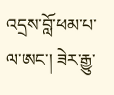འདྲས་བློ་ཕམ་པ་ལ་ཨང་། ཟེར་རྒྱུ་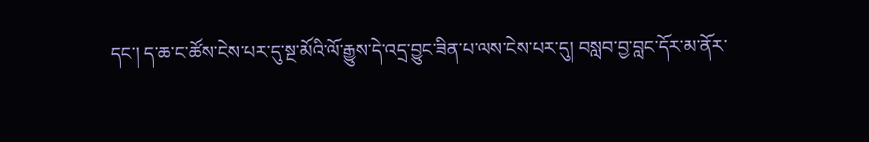དང་། ད་ཆ་ང་ཚོས་ངེས་པར་དུ་སྔ་མོའི་ལོ་རྒྱུས་དེ་འདྲ་བྱུང་ཟིན་པ་ལས་ངེས་པར་དུ། བསླབ་བྱ་བླང་དོར་མ་ནོར་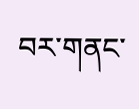བར་གནང་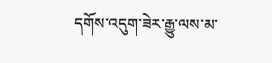དགོས་འདུག་ཟེར་རྒྱུ་ལས་མ་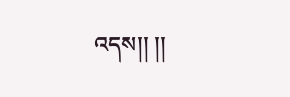འདས།། །།